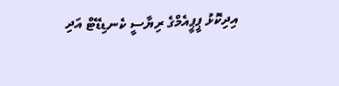އިދިކޮޅު ޕީޕީއެމްގެ ރިޔާސީ ކެނޑިޑޭޓް އަދި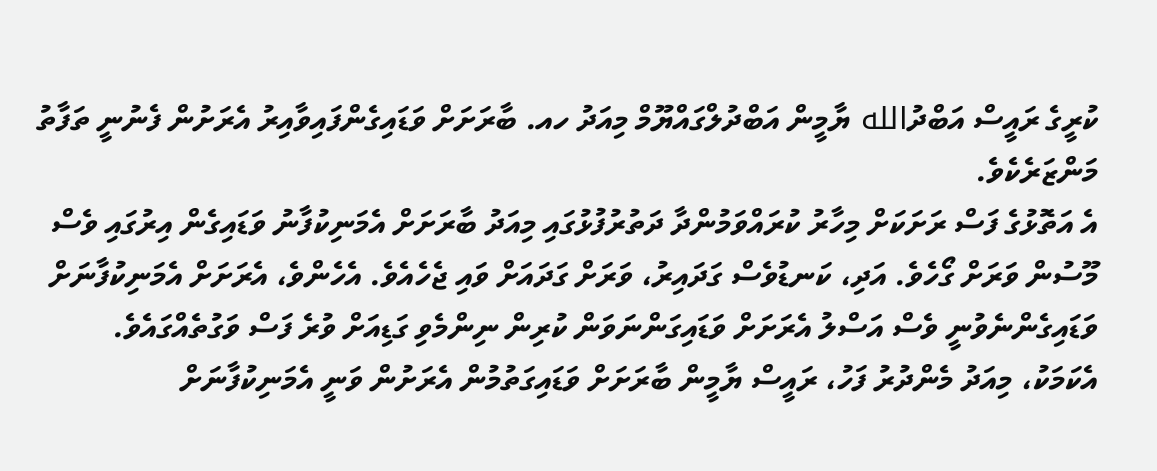ކުރީގެ ރައީސް އަބްދުالله ޔާމީން އަބްދުލްގައްޔޫމް މިއަދު ހއ. ބާރަށަށް ވަޑައިގެންފައިވާއިރު އެރަށުން ފެނުނީ ތަފާތު މަންޒަރެކެވެ.
އެ އަތޮޅުގެ ފަސް ރަށަކަށް މިހާރު ކުރައްވަމުންދާ ދަތުރުފުޅުގައި މިއަދު ބާރަށަށް އެމަނިކުފާނު ވަޑައިގެން އިރުގައި ވެސް މޫސުން ވަރަށް ގޯހެވެ. އަދި، ކަނޑުވެސް ގަދައިރު، ވަރަށް ގަދައަށް ވައި ޖެހެއެވެ. އެހެންވެ، އެރަށަށް އެމަނިކުފާނަށް ވަޑައިގެންނެވުނީ ވެސް އަސްލު އެރަށަށް ވަޑައިގަންނަވަން ކުރިން ނިންމެވި ގަޑިއަށް ވުރެ ފަސް ވަގުތެއްގައެވެ.
އެކަމަކު، މިއަދު މެންދުރު ފަހު، ރައީސް ޔާމީން ބާރަށަށް ވަޑައިގަތުމުން އެރަށުން ވަނީ އެމަނިކުފާނަށް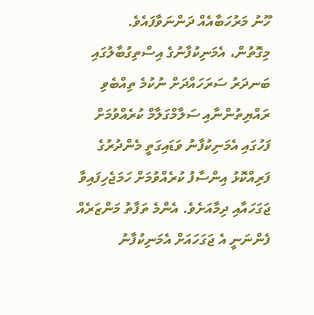ހޫނު މަރުހަބާއެއް ދަންނަވާފައެވެ.
މިގޮތުން، އެމަނިކުފާނުގެ އިސްތިގުބާލުގައި ބަނދަރު ސަރަހައްދަށް ނުކުމެ ތިއްބެވި ރައްޔިތުންނާއި ސަލާމްގަލާމް ކުރެއްވުމަށް ފަހުގައި އެމަނިކުފާނު ވަޑައިގަތީ މެންދުރުގެ ފަރިއްކޮޅު އިންސާފު ކުރެއްވުމަށް ހަމަޖެހިފައިވާ ޖަގަހައާއި ދިމާއަށެވެ. އެންމެ ތަފާތު މަންޒަރެއް ފެންނަނީ އެ ޖަގަހައަށް އެމަނިކުފާނު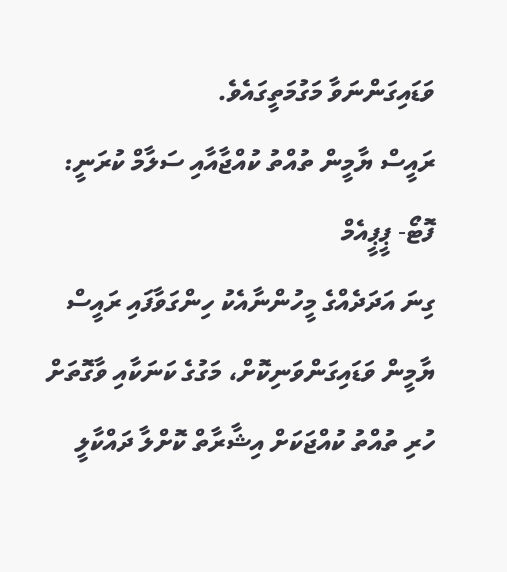ވަޑައިގަންނަވާ މަގުމަތީގައެވެ.
ރައީސް ޔާމީން ތުއްތު ކުއްޖާއާއި ސަލާމް ކުރަނީ: ފޮޓޯ- ޕީޕީއެމް
ގިނަ އަދަދެއްގެ މީހުންނާއެކު ހިންގަވާފައި ރައީސް ޔާމީން ވަޑައިގަންވަނިކޮށް، މަގުގެ ކަނަކާއި ވާގޮތަށް ހުރި ތުއްތު ކުއްޖަކަށް އިޝާރާތް ކޮށްލާ ދައްކާލީ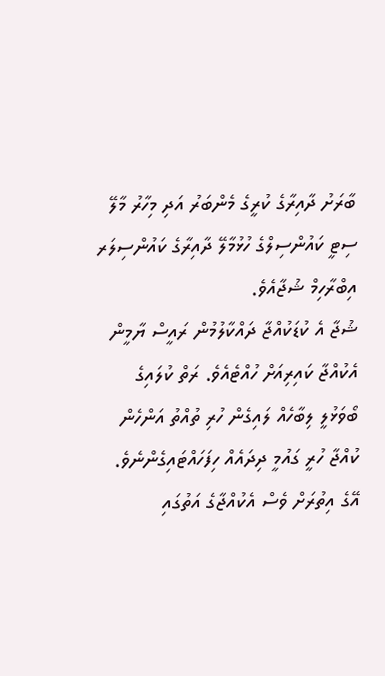ބާރަށު ދާއިރާގެ ކުރީގެ މެންބަރު އަދި މިހާރު މާލޭ ސިޓީ ކައުންސިލްގެ ހުޅުމާލޭ ދާއިރާގެ ކައުންސިލަރ އިބްރާހިމް ޝުޖާއެވެ.
ޝުޖާ އެ ކުޑަކުއްޖާ ދައްކާލުމުން ރައީސް ޔާމީން އެކުއްޖާ ކައިރިއަށް ހުއްޓެއެވެ. ރަތް ކުލައިގެ ބޯވަޅުލީ ލިބާހެއް ލައިގެން ހުރި ތުއްތު އަންހެން ކުއްޖާ ހުރީ ގައުމީ ދިދައެއް ހިފަހައްޓައިގެންނެވެ. އޭގެ އިތުރަށް ވެސް އެކުއްޖާގެ އަތުގައި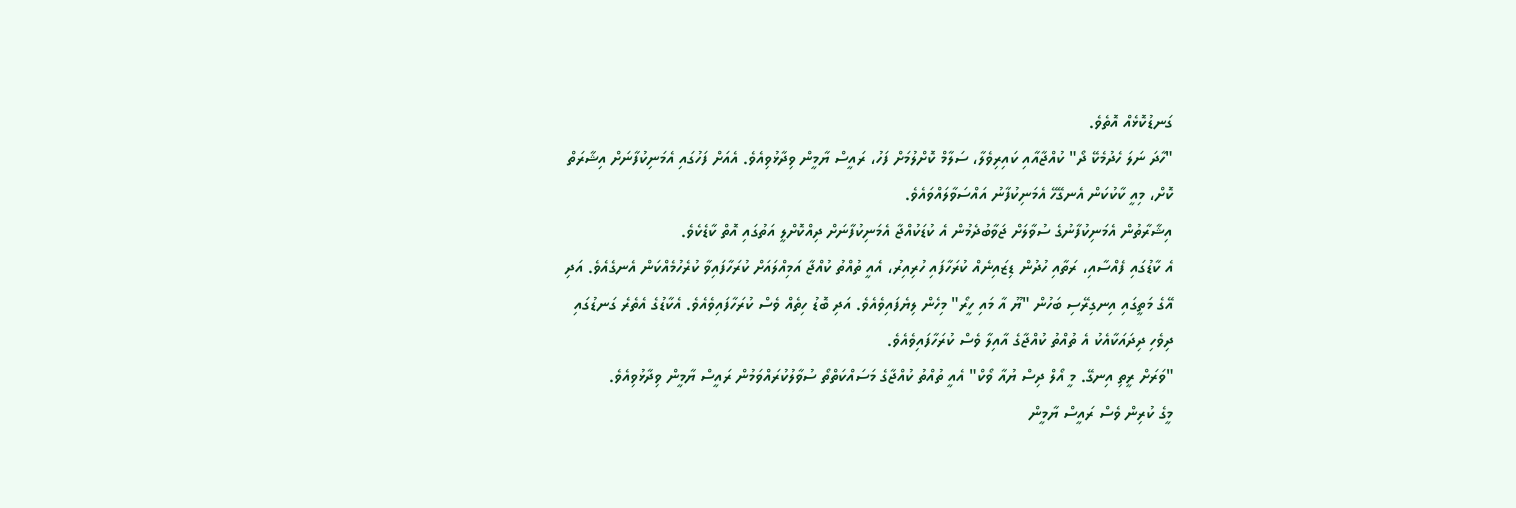ގަނޑުކޮޅެއް އޮތެވެ.
"ހާދަ ނަލަ ހެދުމެކޭ ދޯ" ކުއްޖާއާއި ކައިރިވެލާ، ސަލާމް ކޮށްލުމަށް ފަހު، ރައީސް ޔާމީން ވިދާޅުވިއެވެ. އެއަށް ފަހުގައި އެމަނިކުފާނަށް އިޝާރަތް ކޮށް، މިއީ ކާކުކަން އެނގޭހޭ އެމަނިކުފާނު އައްސަވާލައްވައެވެ.
އިޝާރާތުން އެމަނިކުފާނުގެ ސުވާލަށް ޖަވާބުދެމުން އެ ކުޑަކުއްޖާ އެމަނިކުފާނަށް ދިއްކޮށްލީ އަތުގައި އޮތް ކާޑެކެވެ.
އެ ކާޑުގައި ފެއްސާއި، ރަތާއި ހުދުން ޑިޒައިނެއް ކުރަހާފައި ހުރިއިރު، އެއީ ތުއްތު ކުއްޖާ އަމިއްލައަށް ކުރަހާފައިވާ ކުރެހުމެއްކަން އެނގެއެވެ. އަދި އޭގެ މަތީގައި އިނގިރޭސި ބަހުން "ޔޫ އާ މައި ހީރޯ" މިހެން ލިޔެފައިވެއެވެ. އަދި ބޮޑު ހިތެއް ވެސް ކުރަހާފައިވެއެވެ. އެކާޑުގެ އެތެރެ ގަނޑުގައި ދިވެހި ދިދައަކާއެކު އެ ތުއްތު ކުއްޖާގެ އާއިލާ ވެސް ކުރަހާފައިވެއެވެ.
"ވަރަށް ރީތި އިނގޭ. މީ އޯލް ދިސް ޔުއާ ވޯކް" އެއީ ތުއްތު ކުއްޖާގެ މަސައްކަތްތޯ ސުވާލުކުރައްވަމުން ރައީސް ޔާމީން ވިދާޅުވިއެވެ.
މީގެ ކުރިން ވެސް ރައީސް ޔާމީން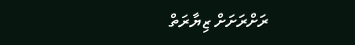ރަށްރަށަށް ޒިޔާރަތް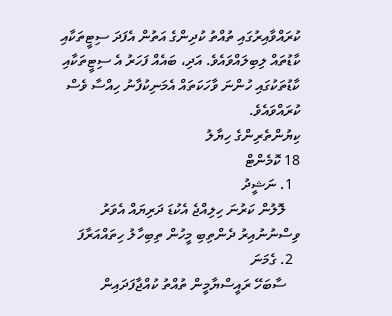ކުރައްވާއިރުގައި ތުއްތު ކުދިންގެ އަތުން އެފަދަ ސިޓީތަކާއި ކާޑުތައް ލިބިލައްވައެވެ. އަދި، ބައެއް ފަހަރު އެ ސިޓީތަކާއި ކާޑުތަކުގައި ހުންނަ ވާހަކަތައް އެމަނިކުފާނު ހިއްސާ ވެސް ކުރައްވައެވެ.
ކިޔުންތެރިންގެ ހިޔާލު
18 ކޮމެންޓް
  1. ނަޝީދު
    ލޮލުން ކަރުނަ ހިލިއްޖެ އެކުޑަ ދަރިޔައް އެވަރު ވިސްނުނުއިރު ދެންތިބި މީހުން ތިބިހާލު ހިތައްއަރާފަ
  2. ގެމަނަ
    ސާބަހޭ ރައީސްޔާމީން ތުއްތު ކުއްޖާފަދައިން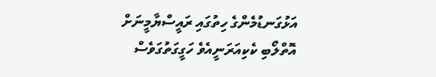އަޅުގަނޑުމެންގެ ހިތުގައި ރައީސްޔާމީނަށް އޮތްލޯބި ކެކިއަރަނީއެވެ ހަގީގަތުގަވެސް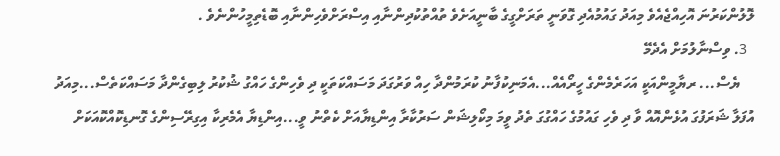ލޮލުންކަރުނަ އޮހިއްޖެއެވެ މިއަދު ގައުމުއެދި ގޮވަނީ ތަރަށްގީގެ ބާނީއަށެވެ ތުއްތުކުދިންނާއި އިސްރަށްވެހިންނާއި ބޮޑެތިމީހުންނެވެ .
  3. ވިސްނާލުމަށް އެދެމޭ
    ޔެސް... ރޔާމީންއަކީ އަހަރެމެންގެ ހީރޯއެއް...އެމަނިކުފާނު ކުރަމުންދާ ހިއް ވަރުގަދަ މަސައްކަތަކީ ދި ވެހިންގެ ހައްގު ޝުކުރު ލިބިގެންދާ މަސައްކަތެސް...މިއަދު އުފަލާ ޝަރަފުގަ އުޅެންއޮއް ވާ ދި ވެހި ގައުމުގެ ހައްގުގަ ތެދު ވީމަ މިކޯލިޝަން ސަރުކާރާ އިންޑިޔާއަށް ކެތްނު ވީ...އިންޑިޔާ އެމެރިކާ އިގިރޭސިންގެ ގޮނޑިކޮއްކޮއަކަށް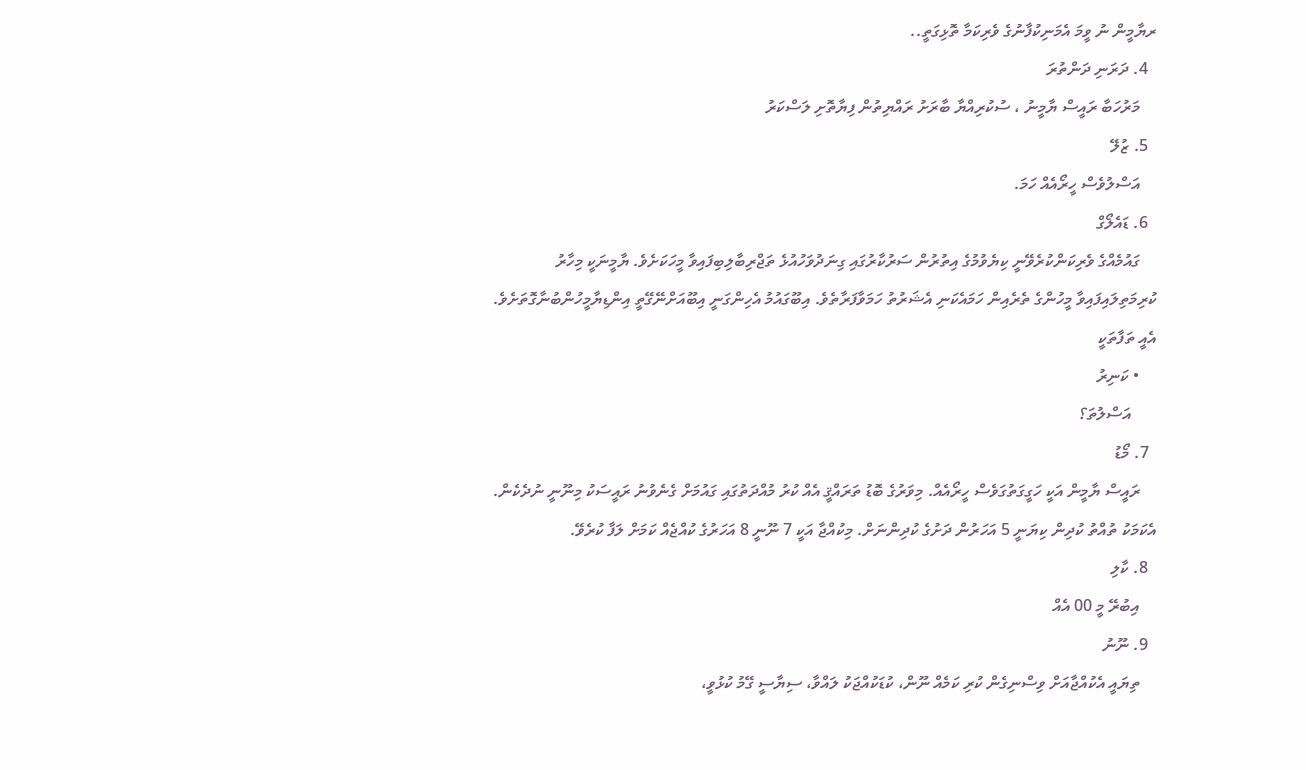ރޔާމީން ނު ވީމަ އެމަނިކުފާނުގެ ވެރިކަމާ ތޮޅިގަތީ..
  4. ދަރަނި ދަންތުރަ
    މަރުހަބާ ރައީސް ޔާމީނު ، ސުކުރިއްޔާ ބާރަށު ރައްޔިތުން ފިޔާތޮށި ލަސްކަރު
  5. ޒުލޭ
    އަސްލުވެސް ހީރޯއެއް ހަމަ.
  6. ޑައެލޯގް
    ގައުމެއްގެ ވެރިކަންކުރެވޭނީ ކިޔެވުމުގެ އިތުރުން ސަރުކާރުގައި ގިނަދުވަހުއުޅެ ތަޖްރިބާލިބިފައިވާ މީހަކަށެވެ. ޔާމީނަކީ މިހާރު ކުރިމަތިލައިފައިވާ މީހުންގެ ތެރެއިން ހަމައެކަނި އެޝަރުތު ހަމަވާފަރާތެވެ. އިބޫގައުމު އެހިންގަނީ އިބޫއަށްނޭގޭތީ އިންޑިޔާމީހުންބުނާގޮތަށެވެ. އެއީ ތަފާތަކީ
    • ކަނިރު
      އަސްލުތަ؟
  7. މޯޑު
    ރައީސް ޔާމީން އަކީ ހަގީގަތުގަވެސް ހީރޯއެއް. މިވަރުގެ ބޮޑު ތަރައްޤީ އެއް ކުރު މުއްދަތުގައި ގައުމަށް ގެނެވުނު ރައީސަކު މިނޫނީ ނުދެކެން. އެކަމަކު ތުއްތު ކުދިން ކިޔަނީ 5 އަހަރުން ދަށުގެ ކުދިންނަށް. މިކުއްޖާ އަކީ 7 ނޫނީ 8 އަހަރުގެ ކުއްޖެއް ކަމަށް ލަފާ ކުރެވޭ.
  8. ކާލި
    އިބުރޭ މީ 00 އެއް
  9. ނޫނު
    ތިޔައީ އެކުއްޖާއަށް ވިސްނިގެން ކުރި ކަމެއް ނޫން، ކުޑަކުއްޖަކު ލައްވާ، ސިޔާސީ ގޭމު ކުޅުވީ،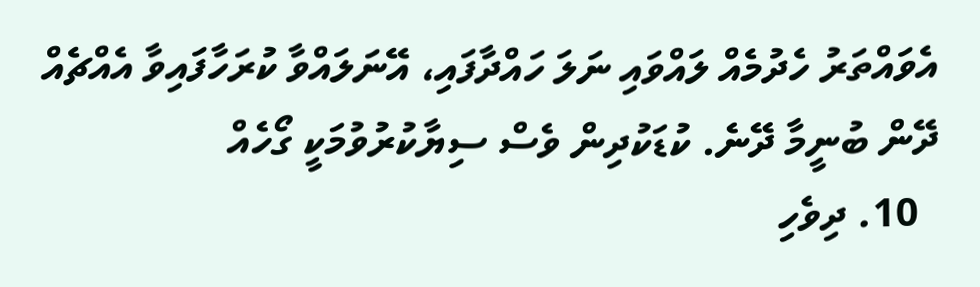އެވައްތަރު ހެދުމެއް ލައްވައި ނަލަ ހައްދާފައި، އޭނަލައްވާ ކުރަހާފައިވާ އެއްޗެއް ދޭން ބުނީމާ ދޭނެ. ކުޑަކުދިން ވެސް ސިޔާކުރުވުމަކީ ގޯހެއް
  10. ދިވެހި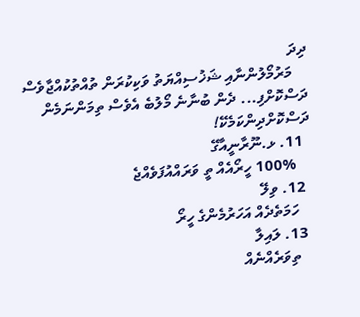ދިދަ
    މަރުމޯލުންނާއި ޝަޚުސިއްޔަތު ވަކިކުރަން ތުއްތުކުއްޖާވެސް ދަސްކޮށްފި... ދެން ބުނާނެ މޯލުބެ އެވެސް ތިމަންނަމެން ދަސްކޮށްދިންކަމެކޭ!
  11. ޅ.ނޫރާނީއާގޭ
    100% ހީރޯއެއް ތީ ވަރައްއުފަވެއްޖެ
  12. ވިލޭ
    ހަމަތެދެއް އަހަރުމެންގެ ހީރޯ
  13. ލައިލާ
    ތިވަރެއްނެއް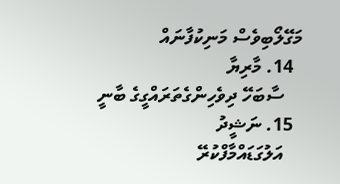މަގޭލޯބިވެސް މަނިކުފާނައް
  14. މާރިޔާ
    ސާބަހޭ ދިވެހިންގެތަރައްގީގެ ބާނީ
  15. ނަޝީދު
    އަލުގަޑައްމާފްކުރޭ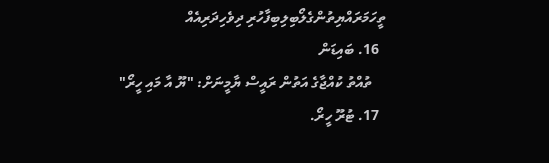ތީހަމަރައްޔިތުންގެލޯބިލިބިފާހުރި ދިވެހިދަރިއެއް
  16. ބައިޑަން
    ތުއްތު ކުއްޖާގެ އަތުން ރައީސް ޔާމީނަށް: "ޔޫ އާ މައި ހީރޯ"
  17. ޓުރޫ ހީރޯ.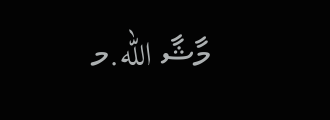މާޝާ الله.މ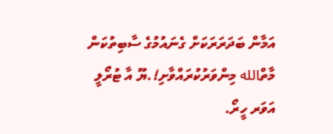އަމާން ބަދަރަރަކަށް ގެނައުމުގެ ސާބިތުކަން މާތްالله މިންވަރުކުރައްވާށި!.ޔޫ އާ ޓުރޯލީ އަވަރ ހީރޯ.